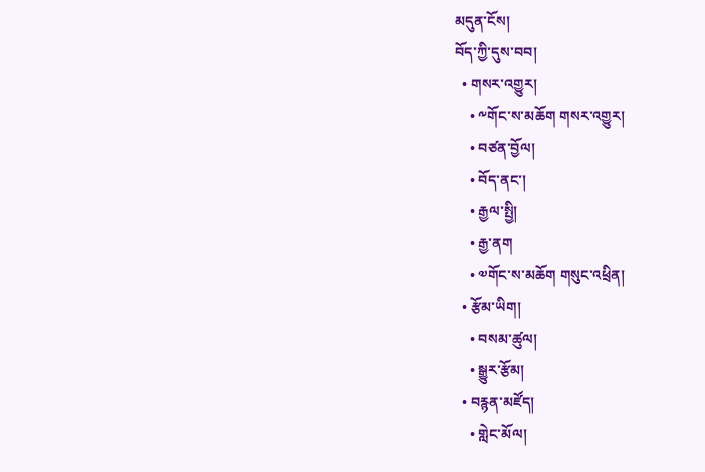མདུན་ངོས།
བོད་ཀྱི་དུས་བབ།
  • གསར་འགྱུར།
    • ༸གོང་ས་མཆོག གསར་འགྱུར།
    • བཙན་བྱོལ།
    • བོད་ནང་།
    • རྒྱལ་སྤྱི།
    • རྒྱ་ནག
    • ༧གོང་ས་མཆོག གསུང་འཕྲིན།
  • རྩོམ་ཡིག།
    • བསམ་ཚུལ།
    • སྒྱུར་རྩོམ།
  • བརྙན་མཛོད།
    • གླེང་མོལ།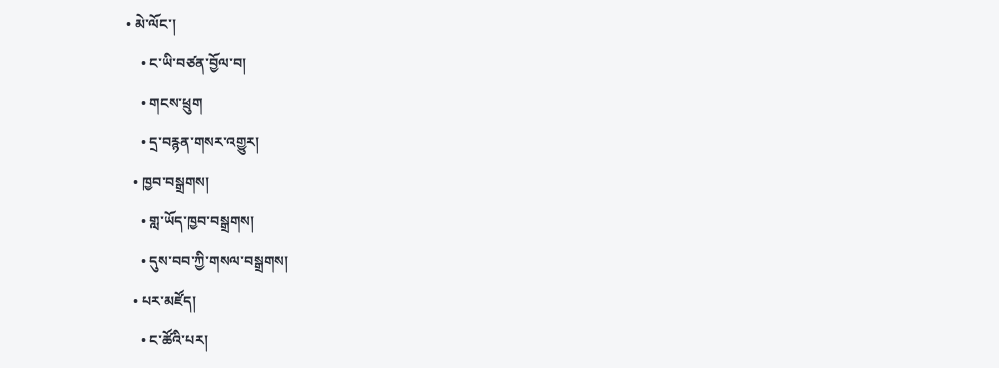• མེ་ལོང་།
    • ང་ཡི་བཙན་བྱོལ་བ།
    • གངས་ཕྲུག
    • དྲ་བརྙན་གསར་འགྱུར།
  • ཁྱབ་བསྒྲགས།
    • གླ་ཡོད་ཁྱབ་བསྒྲགས།
    • དུས་བབ་ཀྱི་གསལ་བསྒྲགས།
  • པར་མཛོད།
    • ང་ཚོའི་པར།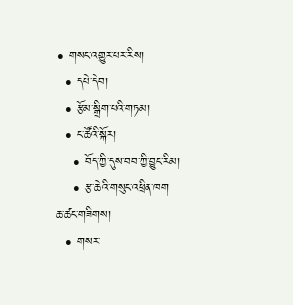• གསང་འགྱུར་པར་རིས།
  • དཔེ་དེབ།
  • རྩོམ་སྒྲིག་པའི་གཏམ།
  • ང་ཚོའི་སྐོར།
    • བོད་ཀྱི་དུས་བབ་ཀྱི་བྱུང་རིམ།
    • རྩ་ཆེའི་གསུང་འཕྲིན་ཁག
ཆ་ཚང་གཟིགས།
  • གསར་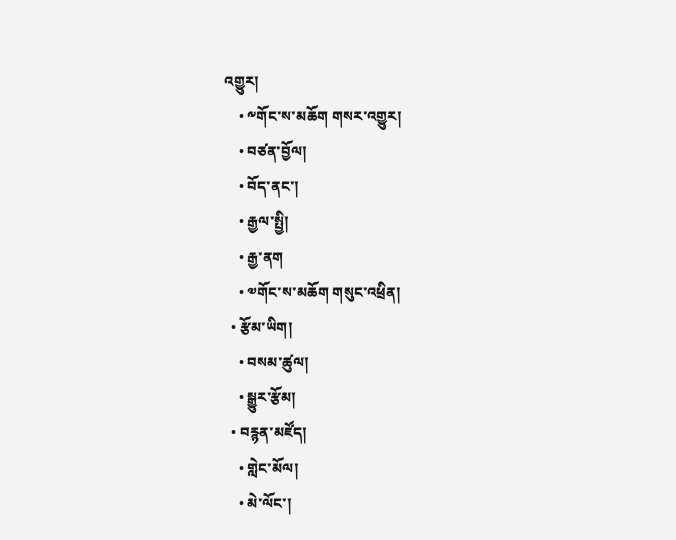འགྱུར།
    • ༸གོང་ས་མཆོག གསར་འགྱུར།
    • བཙན་བྱོལ།
    • བོད་ནང་།
    • རྒྱལ་སྤྱི།
    • རྒྱ་ནག
    • ༧གོང་ས་མཆོག གསུང་འཕྲིན།
  • རྩོམ་ཡིག།
    • བསམ་ཚུལ།
    • སྒྱུར་རྩོམ།
  • བརྙན་མཛོད།
    • གླེང་མོལ།
    • མེ་ལོང་།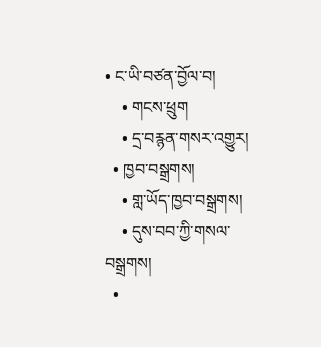• ང་ཡི་བཙན་བྱོལ་བ།
    • གངས་ཕྲུག
    • དྲ་བརྙན་གསར་འགྱུར།
  • ཁྱབ་བསྒྲགས།
    • གླ་ཡོད་ཁྱབ་བསྒྲགས།
    • དུས་བབ་ཀྱི་གསལ་བསྒྲགས།
  •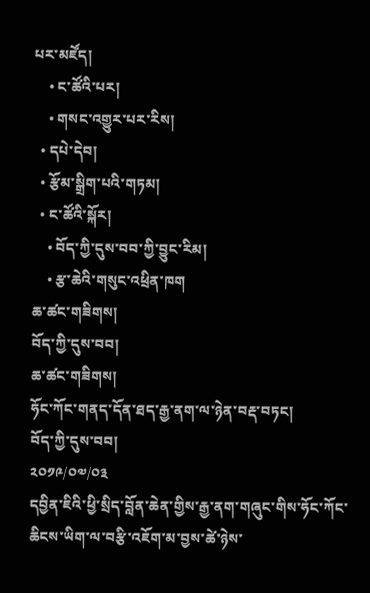པར་མཛོད།
    • ང་ཚོའི་པར།
    • གསང་འགྱུར་པར་རིས།
  • དཔེ་དེབ།
  • རྩོམ་སྒྲིག་པའི་གཏམ།
  • ང་ཚོའི་སྐོར།
    • བོད་ཀྱི་དུས་བབ་ཀྱི་བྱུང་རིམ།
    • རྩ་ཆེའི་གསུང་འཕྲིན་ཁག
ཆ་ཚང་གཟིགས།
བོད་ཀྱི་དུས་བབ།
ཆ་ཚང་གཟིགས།
ཧོང་ཀོང་གནད་དོན་ཐད་རྒྱ་ནག་ལ་ཉེན་བརྡ་བཏང།
བོད་ཀྱི་དུས་བབ།
༢༠༡༩/༠༧/༠༣
དབྱིན་ཇིའི་ཕྱི་སྲིད་བློན་ཆེན་གྱིས་རྒྱ་ནག་གཞུང་གིས་ཧོང་ཀོང་ཆིངས་ཡིག་ལ་བརྩི་འཇོག་མ་བྱས་ཚེ་ཉེས་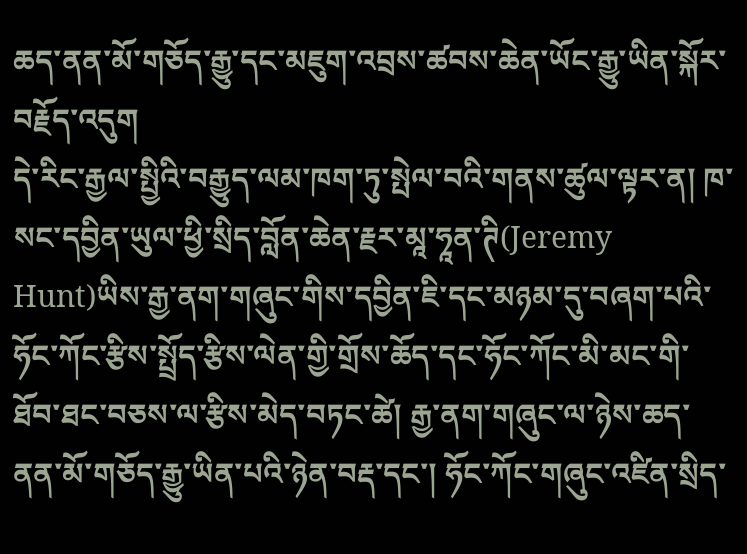ཆད་ནན་མོ་གཅོད་རྒྱུ་དང་མཇུག་འབྲས་ཚབས་ཆེན་ཡོང་རྒྱུ་ཡིན་སྐོར་བརྗོད་འདུག
དེ་རིང་རྒྱལ་སྤྱིའི་བརྒྱུད་ལམ་ཁག་ཏུ་སྤེལ་བའི་གནས་ཚུལ་ལྟར་ན། ཁ་སང་དབྱིན་ཡུལ་ཕྱི་སྲིད་བློན་ཆེན་རྗར་མཱ་ཧཱན་ཊི(Jeremy Hunt)ཡིས་རྒྱ་ནག་གཞུང་གིས་དབྱིན་ཇི་དང་མཉམ་དུ་བཞག་པའི་ཧོང་ཀོང་རྩིས་སྤྲོད་རྩིས་ལེན་གྱི་གྲོས་ཆོད་དང་ཧོང་ཀོང་མི་མང་གི་ཐོབ་ཐང་བཅས་ལ་རྩིས་མེད་བཏང་ཚེ། རྒྱ་ནག་གཞུང་ལ་ཉེས་ཆད་ནན་མོ་གཅོད་རྒྱུ་ཡིན་པའི་ཉེན་བརྡ་དང་། ཧོང་ཀོང་གཞུང་འཛིན་སྲིད་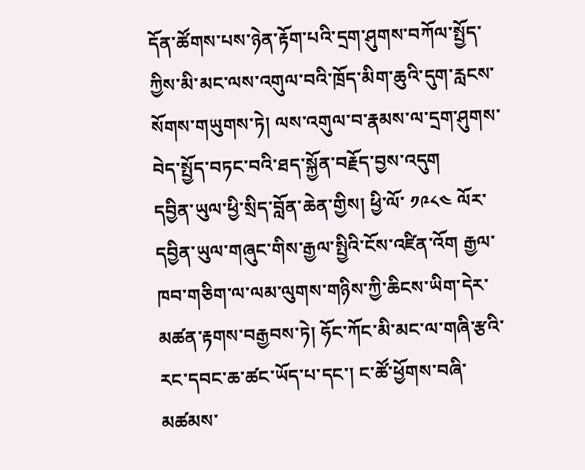དོན་ཚོགས་པས་ཉེན་རྟོག་པའི་དྲག་ཤུགས་བཀོལ་སྤྱོད་ཀྱིས་མི་མང་ལས་འགུལ་བའི་ཁྲོད་མིག་ཆུའི་དུག་རླངས་སོགས་གཡུགས་ཏེ། ལས་འགུལ་བ་རྣམས་ལ་དྲག་ཤུགས་བེད་སྤྱོད་བཏང་བའི་ཐད་སྐྱོན་བརྗོད་བྱས་འདུག
དབྱིན་ཡུལ་ཕྱི་སྲིད་བློན་ཆེན་གྱིས། ཕྱི་ལོ་ ༡༩༨༤ ལོར་དབྱིན་ཡུལ་གཞུང་གིས་རྒྱལ་སྤྱིའི་ངོས་འཛིན་འོག རྒྱལ་ཁབ་གཅིག་ལ་ལམ་ལུགས་གཉིས་ཀྱི་ཆིངས་ཡིག་དེར་མཚན་རྟགས་བརྒྱབས་ཏེ། ཧོང་ཀོང་མི་མང་ལ་གཞི་རྩའི་རང་དབང་ཆ་ཚང་ཡོད་པ་དང་། ང་ཚོ་ཕྱོགས་བཞི་མཚམས་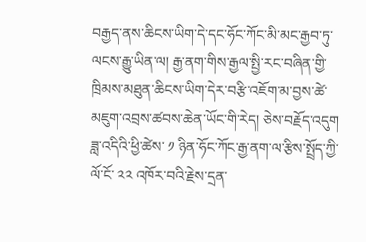བརྒྱད་ནས་ཆིངས་ཡིག་དེ་དང་ཧོང་ཀོང་མི་མང་རྒྱབ་ཏུ་ལངས་རྒྱུ་ཡིན་ལ། རྒྱ་ནག་གིས་རྒྱལ་སྤྱི་རང་བཞིན་གྱི་ཁྲིམས་མཐུན་ཆིངས་ཡིག་དེར་བརྩི་འཇོག་མ་བྱས་ཚེ་མཇུག་འབྲས་ཚབས་ཆེན་ཡོང་གི་རེད། ཅེས་བརྗོད་འདུག
ཟླ་འདིའི་ཕྱི་ཚེས་ ༡ ཉིན་ཧོང་ཀོང་རྒྱ་ནག་ལ་རྩིས་སྤྲོད་ཀྱི་ལོ་ངོ་ ༢༢ འཁོར་བའི་རྗེས་དྲན་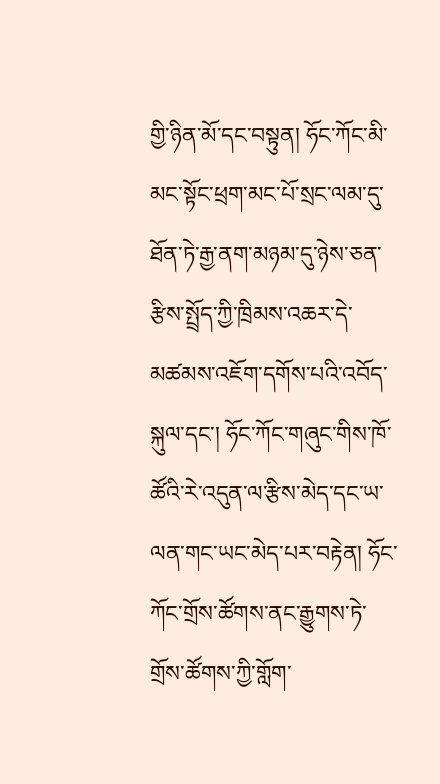གྱི་ཉིན་མོ་དང་བསྟུན། ཧོང་ཀོང་མི་མང་སྟོང་ཕྲག་མང་པོ་སྲང་ལམ་དུ་ཐོན་ཏེ་རྒྱ་ནག་མཉམ་དུ་ཉེས་ཅན་རྩིས་སྤྲོད་ཀྱི་ཁྲིམས་འཆར་དེ་མཚམས་འཇོག་དགོས་པའི་འབོད་སྐུལ་དང་། ཧོང་ཀོང་གཞུང་གིས་ཁོ་ཚོའི་རེ་འདུན་ལ་རྩིས་མེད་དང་ཡ་ལན་གང་ཡང་མེད་པར་བརྟེན། ཧོང་ཀོང་གྲོས་ཚོགས་ནང་རྒྱུགས་ཏེ་གྲོས་ཚོགས་ཀྱི་གློག་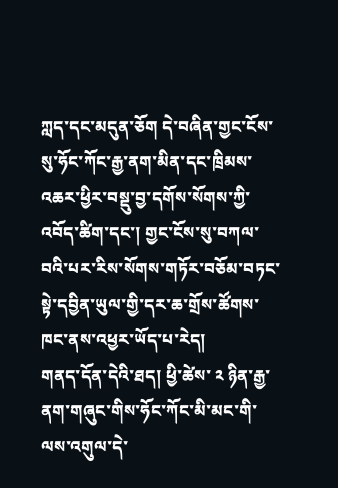ཀླད་དང་མདུན་ཅོག དེ་བཞིན་གྱང་ངོས་སུ་ཧོང་ཀོང་རྒྱ་ནག་མིན་དང་ཁྲིམས་འཆར་ཕྱིར་བསྡུ་བྱ་དགོས་སོགས་ཀྱི་འབོད་ཚིག་དང་། གྱང་ངོས་སུ་བཀལ་བའི་པར་རིས་སོགས་གཏོར་བཅོམ་བཏང་སྟེ་དབྱིན་ཡུལ་གྱི་དར་ཆ་གྲོས་ཚོགས་ཁང་ནས་འཕྱར་ཡོད་པ་རེད།
གནད་དོན་དེའི་ཐད། ཕྱི་ཚེས་ ༢ ཉིན་རྒྱ་ནག་གཞུང་གིས་ཧོང་ཀོང་མི་མང་གི་ལས་འགུལ་དེ་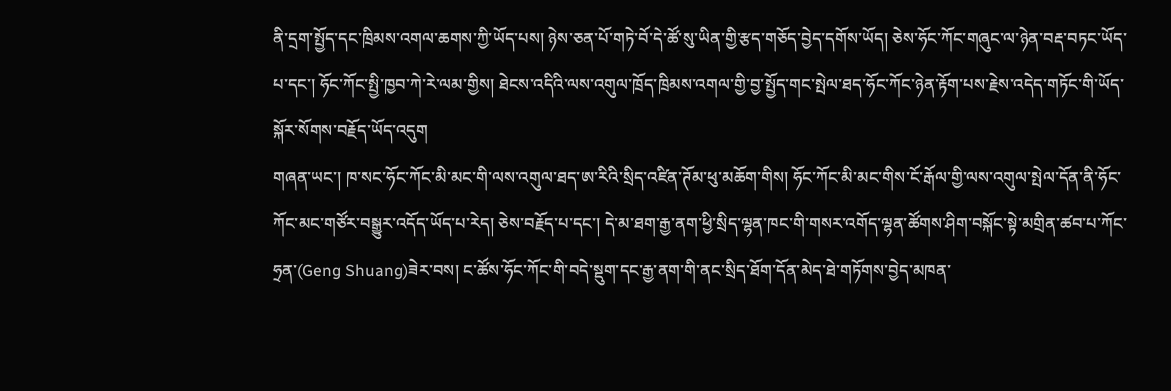ནི་དྲག་སྤྱོད་དང་ཁྲིམས་འགལ་ཆགས་ཀྱི་ཡོད་པས། ཉེས་ཅན་པོ་གཏེ་བོ་དེ་ཚོ་སུ་ཡིན་གྱི་རྩད་གཅོད་བྱེད་དགོས་ཡོད། ཅེས་ཧོང་ཀོང་གཞུང་ལ་ཉེན་བརྡ་བཏང་ཡོད་པ་དང་། ཧོང་ཀོང་སྤྱི་ཁྱབ་ཀེ་རེ་ལམ་གྱིས། ཐེངས་འདིའི་ལས་འགུལ་ཁྲོད་ཁྲིམས་འགལ་གྱི་བྱ་སྤྱོད་གང་སྤེལ་ཐད་ཧོང་ཀོང་ཉེན་རྟོག་པས་རྗེས་འདེད་གཏོང་གི་ཡོད་སྐོར་སོགས་བརྗོད་ཡོད་འདུག
གཞན་ཡང་། ཁ་སང་ཧོང་ཀོང་མི་མང་གི་ལས་འགུལ་ཐད་ཨ་རིའི་སྲིད་འཛིན་ཊོམ་ཕུ་མཆོག་གིས། ཧོང་ཀོང་མི་མང་གིས་ངོ་རྒོལ་གྱི་ལས་འགུལ་སྤེལ་དོན་ནི་ཧོང་ཀོང་མང་གཙོར་བསྒྱུར་འདོད་ཡོད་པ་རེད། ཅེས་བརྗོད་པ་དང་། དེ་མ་ཐག་རྒྱ་ནག་ཕྱི་སྲིད་ལྷན་ཁང་གི་གསར་འགོད་ལྷན་ཚོགས་ཤིག་བསྐོང་སྟེ་མགྲིན་ཚབ་པ་ཀོང་ཧྲན་(Geng Shuang)ཟེར་བས། ང་ཚོས་ཧོང་ཀོང་གི་བདེ་སྡུག་དང་རྒྱ་ནག་གི་ནང་སྲིད་ཐོག་དོན་མེད་ཐེ་གཏོགས་བྱེད་མཁན་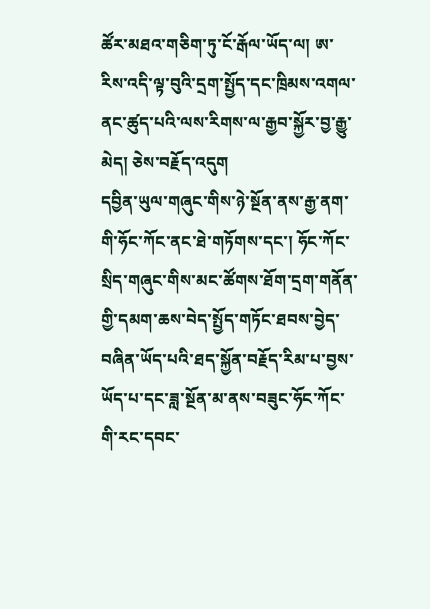ཚོར་མཐའ་གཅིག་ཏུ་ངོ་རྒོལ་ཡོད་ལ། ཨ་རིས་འདི་ལྟ་བུའི་དྲག་སྤྱོད་དང་ཁྲིམས་འགལ་ནང་ཚུད་པའི་ལས་རིགས་ལ་རྒྱབ་སྐྱོར་བྱ་རྒྱུ་མེད། ཅེས་བརྗོད་འདུག
དབྱིན་ཡུལ་གཞུང་གིས་ཉེ་སྔོན་ནས་རྒྱ་ནག་གི་ཧོང་ཀོང་ནང་ཐེ་གཏོགས་དང་། ཧོང་ཀོང་སྲིད་གཞུང་གིས་མང་ཚོགས་ཐོག་དྲག་གནོན་གྱི་དམག་ཆས་བེད་སྤྱོད་གཏོང་ཐབས་བྱེད་བཞིན་ཡོད་པའི་ཐད་སྐྱོན་བརྗོད་རིམ་པ་བྱས་ཡོད་པ་དང་ཟླ་སྔོན་མ་ནས་བཟུང་ཧོང་ཀོང་གི་རང་དབང་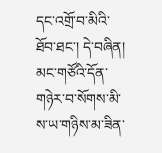དང་འགྲོ་བ་མིའི་ཐོབ་ཐང་། དེ་བཞིན། མང་གཙོའི་དོན་གཉེར་བ་སོགས་མི་ས་ཡ་གཉིས་མ་ཟིན་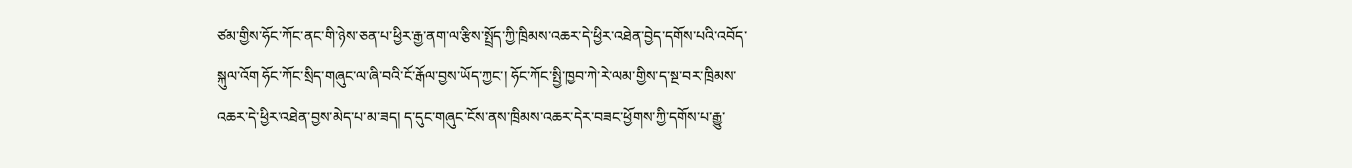ཙམ་གྱིས་ཧོང་ཀོང་ནང་གི་ཉེས་ཅན་པ་ཕྱིར་རྒྱ་ནག་ལ་རྩིས་སྤྲོད་ཀྱི་ཁྲིམས་འཆར་དེ་ཕྱིར་འཐེན་བྱེད་དགོས་པའི་འབོད་སྐུལ་འོག ཧོང་ཀོང་སྲིད་གཞུང་ལ་ཞི་བའི་ངོ་རྒོལ་བྱས་ཡོད་ཀྱང་། ཧོང་ཀོང་སྤྱི་ཁྱབ་ཀེ་རེ་ལམ་གྱིས་ད་སྔ་བར་ཁྲིམས་འཆར་དེ་ཕྱིར་འཐེན་བྱས་མེད་པ་མ་ཟད། ད་དུང་གཞུང་ངོས་ནས་ཁྲིམས་འཆར་དེར་བཟང་ཕྱོགས་ཀྱི་དགོས་པ་རྒྱུ་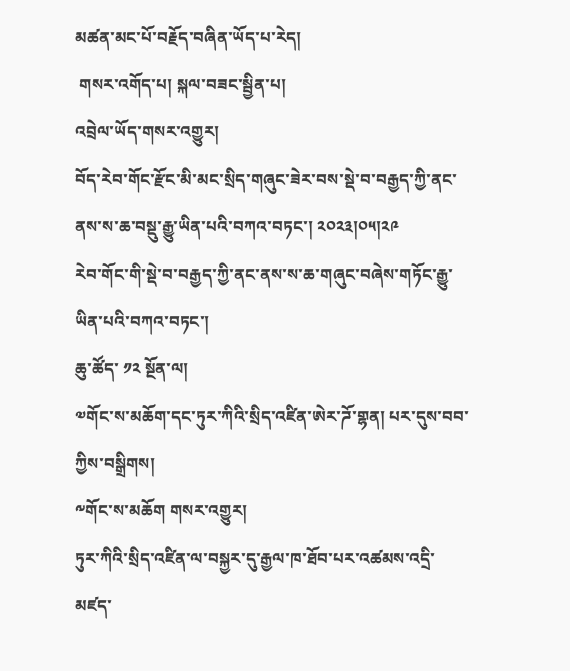མཚན་མང་པོ་བརྗོད་བཞིན་ཡོད་པ་རེད།
 གསར་འགོད་པ། སྐལ་བཟང་སྦྱིན་པ།
འབྲེལ་ཡོད་གསར་འགྱུར།
བོད་རེབ་གོང་རྫོང་མི་མང་སྲིད་གཞུང་ཟེར་བས་སྡེ་བ་བརྒྱད་ཀྱི་ནང་ནས་ས་ཆ་བསྡུ་རྒྱུ་ཡིན་པའི་བཀའ་བཏང་། ༢༠༢༣།༠༥།༢༩
རེབ་གོང་གི་སྡེ་བ་བརྒྱད་ཀྱི་ནང་ནས་ས་ཆ་གཞུང་བཞེས་གཏོང་རྒྱུ་ཡིན་པའི་བཀའ་བཏང་།
ཆུ་ཚོད་ ༡༢ སྔོན་ལ།
༧གོང་ས་མཆོག་དང་ཏུར་ཀིའི་སྲིད་འཛིན་ཨེར་ཌོ་གྷན། པར་དུས་བབ་ཀྱིས་བསྒྲིགས།
༸གོང་ས་མཆོག གསར་འགྱུར།
ཏུར་ཀིའི་སྲིད་འཛིན་ལ་བསྐྱར་དུ་རྒྱལ་ཁ་ཐོབ་པར་འཚམས་འདྲི་མཛད་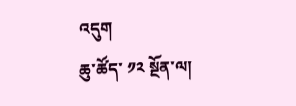འདུག
ཆུ་ཚོད་ ༡༢ སྔོན་ལ།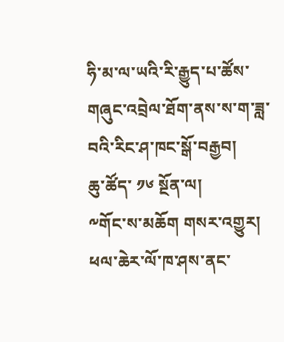ཧི་མ་ལ་ཡའི་རི་རྒྱུད་པ་ཚོས་གཞུང་འབྲེལ་ཐོག་ནས་ས་ག་ཟླ་བའི་རིང་ཤ་ཁང་སྒོ་བརྒྱབ།
ཆུ་ཚོད་ ༡༦ སྔོན་ལ།
༸གོང་ས་མཆོག གསར་འགྱུར།
ཕལ་ཆེར་ལོ་ཁ་ཤས་ནང་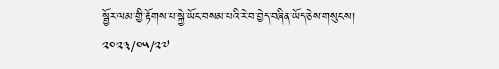སྦྱོར་ལམ་གྱི་རྟོགས་པ་སྐྱེ་ཡོང་བསམ་པའི་རེ་བ་བྱེད་བཞིན་ཡོད་ཅེས་གསུངས།
༢༠༢༣/༠༥/༢༧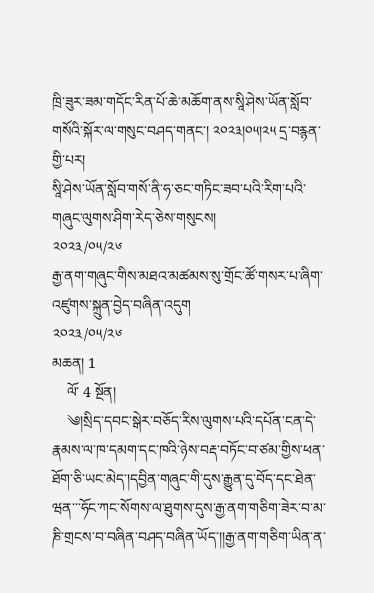ཁྲི་ཟུར་ཟམ་གདོང་རིན་པོ་ཆེ་མཆོག་ནས་སཱི་ཤེས་ཡོན་སློབ་གསོའི་སྐོར་ལ་གསུང་བཤད་གནང་། ༢༠༢༣།༠༥།༢༥ དྲ་བརྙན་གྱི་པར།
སཱི་ཤེས་ཡོན་སློབ་གསོ་ནི་ཧ་ཅང་གཏིང་ཟབ་པའི་རིག་པའི་གཞུང་ལུགས་ཤིག་རེད་ཅེས་གསུངས།
༢༠༢༣/༠༥/༢༦
རྒྱ་ནག་གཞུང་གིས་མཐའ་མཚམས་སུ་གྲོང་ཚོ་གསར་པ་ཞིག་འཛུགས་སྐྲུན་བྱེད་བཞིན་འདུག
༢༠༢༣/༠༥/༢༦
མཆན། 1
    ལོ་ 4 སྔོན།
    ༄།སྲིད་དབང་སྒེར་བཅོད་རིས་ལུགས་པའི་དཔོན་ངན་དེ་རྣམས་ལ་ཁ་དམག་དང་ཁའི་ཉེས་བརྡ་བཏོང་བ་ཙམ་གྱིས་ཕན་ཐོག་ཅི་ཡང་མེད་།དབྱིན་གཞུང་གི་དུས་རྒྱུན་དུ་བོད་དང་ཐེན་ཝན་་་ཧོང་ཀང་སོགས་ལ་ཐུགས་དུས་རྒྱ་ནག་གཅིག་ཟེར་བ་མ་ཎི་གྲངས་བ་བཞིན་བཤད་བཞིན་ཡོད་།།རྒྱ་ནག་གཅིག་ཡིན་ན་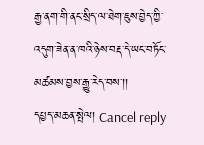རྒྱ་ནག་གི་ནང་སྲིད་ལ་ཐེག་ཇུས་བྱེད་ཀྱི་འདུག་ཟེན་ན་ཁའི་ཉེས་བརྡ་དེ་ཡང་བཏོང་མཚམས་བྱས་རྒྱུ་རེད་བས་།།
དཔྱད་མཆན་སྤེལ། Cancel reply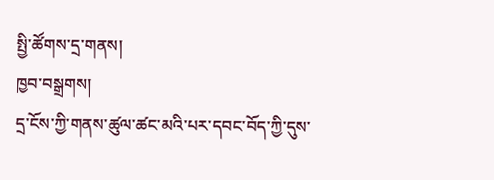སྤྱི་ཚོགས་དྲ་གནས།
ཁྱབ་བསྒྲགས།
དྲ་ངོས་ཀྱི་གནས་ཚུལ་ཚང་མའི་པར་དབང་བོད་ཀྱི་དུས་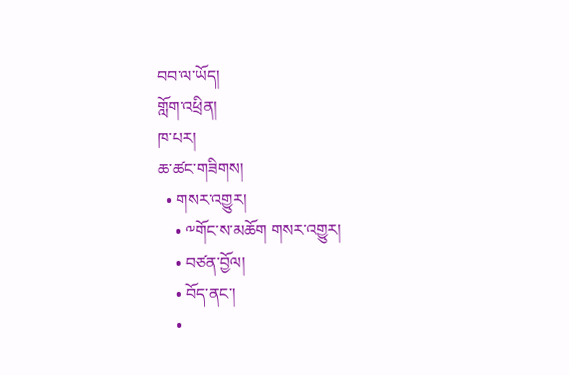བབ་ལ་ཡོད།
གློག་འཕྲིན།
ཁ་པར།
ཆ་ཚང་གཟིགས།
  • གསར་འགྱུར།
    • ༸གོང་ས་མཆོག གསར་འགྱུར།
    • བཙན་བྱོལ།
    • བོད་ནང་།
    •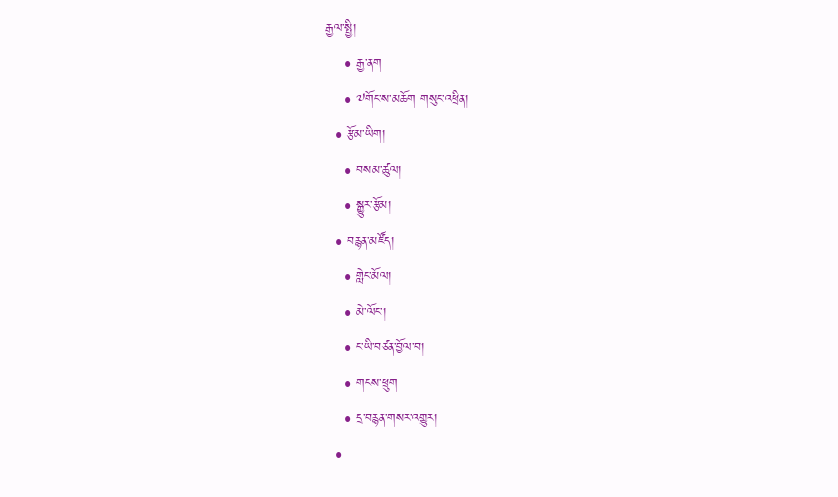རྒྱལ་སྤྱི།
    • རྒྱ་ནག
    • ༧གོང་ས་མཆོག གསུང་འཕྲིན།
  • རྩོམ་ཡིག།
    • བསམ་ཚུལ།
    • སྒྱུར་རྩོམ།
  • བརྙན་མཛོད།
    • གླེང་མོལ།
    • མེ་ལོང་།
    • ང་ཡི་བཙན་བྱོལ་བ།
    • གངས་ཕྲུག
    • དྲ་བརྙན་གསར་འགྱུར།
  •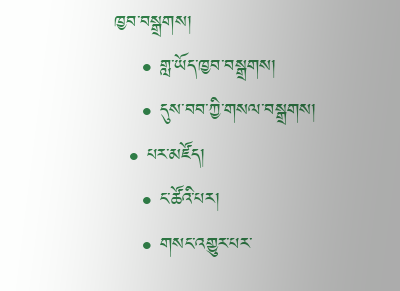ཁྱབ་བསྒྲགས།
    • གླ་ཡོད་ཁྱབ་བསྒྲགས།
    • དུས་བབ་ཀྱི་གསལ་བསྒྲགས།
  • པར་མཛོད།
    • ང་ཚོའི་པར།
    • གསང་འགྱུར་པར་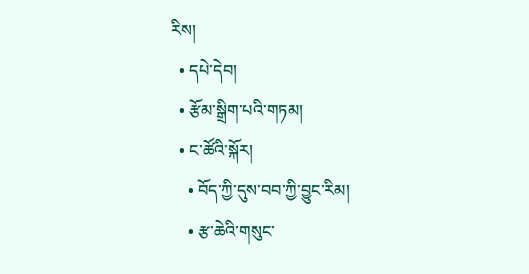རིས།
  • དཔེ་དེབ།
  • རྩོམ་སྒྲིག་པའི་གཏམ།
  • ང་ཚོའི་སྐོར།
    • བོད་ཀྱི་དུས་བབ་ཀྱི་བྱུང་རིམ།
    • རྩ་ཆེའི་གསུང་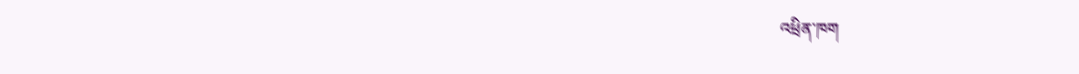འཕྲིན་ཁག